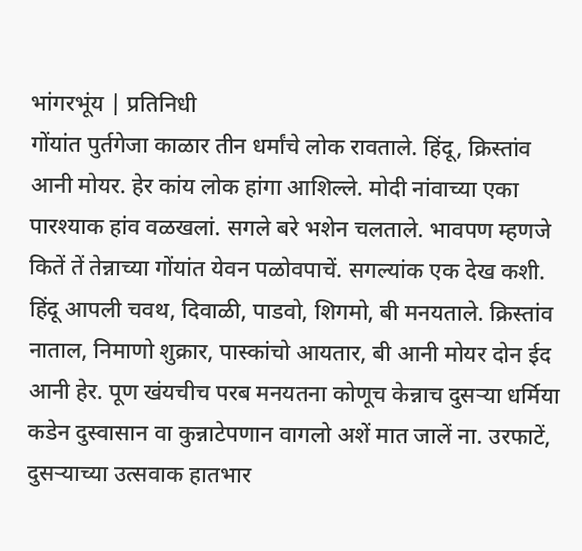भांगरभूंय | प्रतिनिधी
गोंयांत पुर्तगेजा काळार तीन धर्मांचे लोक रावताले. हिंदू, क्रिस्तांव आनी मोयर. हेर कांय लोक हांगा आशिल्ले. मोदी नांवाच्या एका पारश्याक हांव वळखलां. सगले बरे भशेन चलताले. भावपण म्हणजे कितें तें तेन्नाच्या गोंयांत येवन पळोवपाचें. सगल्यांक एक देख कशी.
हिंदू आपली चवथ, दिवाळी, पाडवो, शिगमो, बी मनयताले. क्रिस्तांव नाताल, निमाणो शुक्रार, पास्कांचो आयतार, बी आनी मोयर दोन ईद आनी हेर. पूण खंयचीच परब मनयतना कोणूच केन्नाच दुसऱ्या धर्मिया कडेन दुस्वासान वा कुन्नाटेपणान वागलो अशें मात जालें ना. उरफाटें, दुसऱ्याच्या उत्सवाक हातभार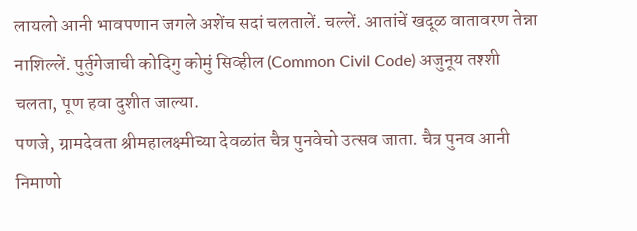लायलो आनी भावपणान जगले अशेंच सदां चलतालें. चल्लें. आतांचें खदूळ वातावरण तेन्ना नाशिल्लें. पुर्तुगेजाची कोदिगु कोमुं सिव्हील (Common Civil Code) अजुनूय तश्शी चलता, पूण हवा दुशीत जाल्या.
पणजे, ग्रामदेवता श्रीमहालक्ष्मीच्या देवळांत चैत्र पुनवेचो उत्सव जाता. चैत्र पुनव आनी निमाणो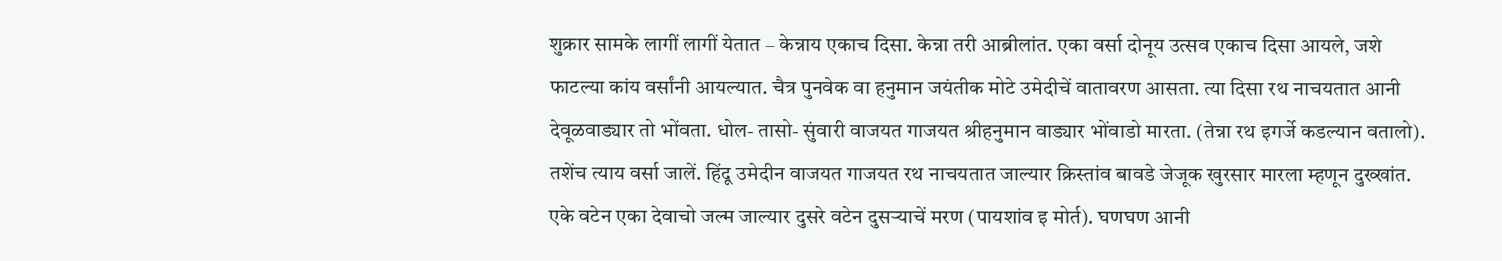शुक्रार सामके लागीं लागीं येतात – केन्नाय एकाच दिसा. केन्ना तरी आब्रीलांत. एका वर्सा दोनूय उत्सव एकाच दिसा आयले, जशे फाटल्या कांय वर्सांनी आयल्यात. चैत्र पुनवेक वा हनुमान जयंतीक मोटे उमेदीचें वातावरण आसता. त्या दिसा रथ नाचयतात आनी देवूळवाड्यार तो भोंवता. धोल- तासो- सुंवारी वाजयत गाजयत श्रीहनुमान वाड्यार भोंवाडो मारता. (तेन्ना रथ इगर्जे कडल्यान वतालो). तशेंच त्याय वर्सा जालें. हिंदू उमेदीन वाजयत गाजयत रथ नाचयतात जाल्यार क्रिस्तांव बावडे जेजूक खुरसार मारला म्हणून दुख्खांत. एके वटेन एका देवाचो जल्म जाल्यार दुसरे वटेन दुसऱ्याचें मरण (पायशांव इ मोर्त). घणघण आनी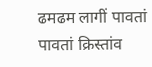ढमढम लागीं पावतां पावतां क्रिस्तांव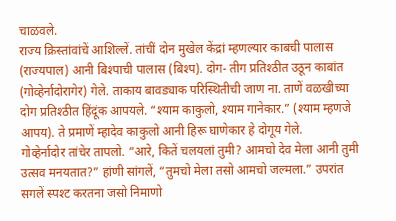चाळवले.
राज्य क्रिस्तांवांचें आशिल्लें. तांचीं दोन मुखेल केंद्रां म्हणल्यार काबची पालास (राज्यपाल) आनी बिश्पाची पालास (बिश्प). दोग- तीग प्रतिश्ठीत उठून काबांत (गोव्हेर्नादोरागेर) गेले. ताकाय बावड्याक परिस्थितीची जाण ना. ताणें वळखीच्या दोग प्रतिश्ठीत हिंदूंक आपयले. “श्याम काकुलो, श्याम गानेकार.” (श्याम म्हणजे आपय). ते प्रमाणें म्हादेव काकुलो आनी हिरू घाणेकार हे दोगूय गेले.
गोव्हेर्नादोर तांचेर तापलो. “आरे, कितें चलयलां तुमी? आमचो देव मेला आनी तुमी उत्सव मनयतात?” हांणी सांगलें, “तुमचो मेला तसो आमचो जल्मला.” उपरांत सगलें स्पश्ट करतना जसो निमाणो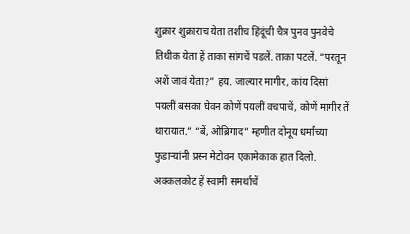शुक्रार शुक्राराच येता तशीच हिंदूंची चैत्र पुनव पुनवेचे तिथीक येता हें ताका सांगचें पडलें. ताका पटलें. “परतून अशें जावं येता?” हय. जाल्यार मागीर, कांय दिसां पयलीं बसका घेवन कोणें पयलीं वचपाचें, कोणें मागीर तें थारायात.” “बें, ओब्रिगाद” म्हणीत दोनूय धर्मांच्या फुडाऱ्यांनी प्रस्न मेटोवन एकामेकाक हात दिलो.
अक्कलकोट हें स्वामी समर्थाचें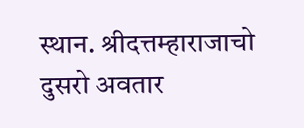स्थान. श्रीदत्तम्हाराजाचो दुसरो अवतार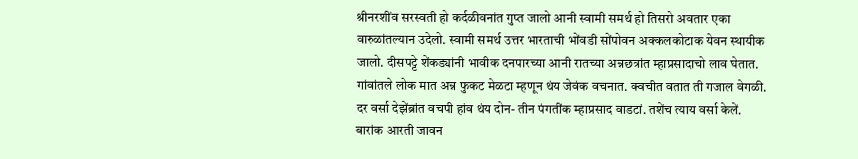श्रीनरशींव सरस्वती हो कर्दळीवनांत गुप्त जालो आनी स्वामी समर्थ हो तिसरो अवतार एका वारुळांतल्यान उदेलो. स्वामी समर्थ उत्तर भारताची भोंवडी सोंपोवन अक्कलकोटाक येवन स्थायीक जालो. दीसपट्टे शेंकड्यांनी भावीक दनपारच्या आनी रातच्या अन्नछत्रांत म्हाप्रसादाचो लाव घेतात. गांवांतले लोक मात अन्न फुकट मेळटा म्हणून थंय जेवंक वचनात. क्वचीत वतात ती गजाल वेगळी. दर वर्सा देझेंब्रांत वचपी हांव थंय दोन- तीन पंगतींक म्हाप्रसाद वाडटां. तशेंच त्याय वर्सा केलें. बारांक आरती जावन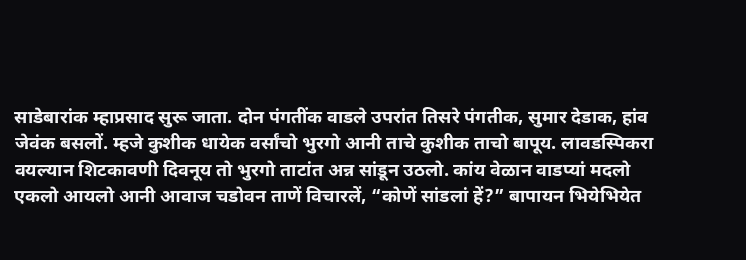साडेबारांक म्हाप्रसाद सुरू जाता. दोन पंगतींक वाडले उपरांत तिसरे पंगतीक, सुमार देडाक, हांव जेवंक बसलों. म्हजे कुशीक धायेक वर्सांचो भुरगो आनी ताचे कुशीक ताचो बापूय. लावडस्पिकरा वयल्यान शिटकावणी दिवनूय तो भुरगो ताटांत अन्न सांडून उठलो. कांय वेळान वाडप्यां मदलो एकलो आयलो आनी आवाज चडोवन ताणें विचारलें, “कोणें सांडलां हें?” बापायन भियेभियेत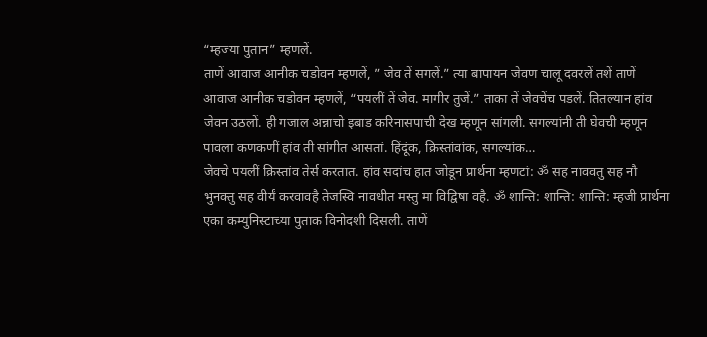“म्हज्या पुतान” म्हणलें.
ताणें आवाज आनीक चडोवन म्हणलें, ” जेव तें सगलें.” त्या बापायन जेवण चालू दवरलें तशें ताणें आवाज आनीक चडोवन म्हणलें, “पयलीं तें जेव. मागीर तुजें.” ताका तें जेवचेंच पडलें. तितल्यान हांव जेवन उठलों. ही गजाल अन्नाचो इबाड करिनासपाची देख म्हणून सांगली. सगल्यांनी ती घेवची म्हणून पावला कणकणीं हांव ती सांगीत आसतां. हिंदूंक, क्रिस्तांवांक, सगल्यांक…
जेवचे पयलीं क्रिस्तांव तेर्स करतात. हांव सदांच हात जोडून प्रार्थना म्हणटां: ॐ सह नाववतु सह नौ भुनक्तु सह वीर्यं करवावहै तेजस्वि नावधीत मस्तु मा विद्विषा वहै. ॐ शान्ति: शान्ति: शान्ति: म्हजी प्रार्थना एका कम्युनिस्टाच्या पुताक विनोदशी दिसली. ताणें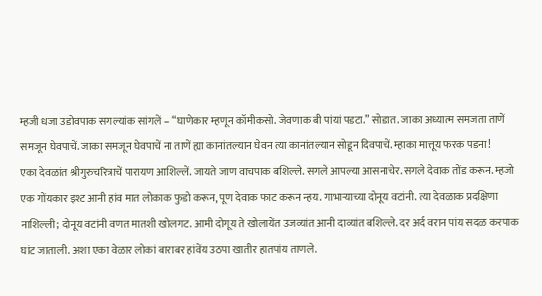म्हजी धजा उडोवपाक सगल्यांक सांगलें – “घाणेकार म्हणून कॉमीकसो. जेवणाक बी पांयां पडटा.” सोडात. जाका अध्यात्म समजता ताणें समजून घेवपाचें. जाका समजून घेवपाचें ना ताणें ह्या कानांतल्यान घेवन त्या कानांतल्यान सोडून दिवपाचें. म्हाका मात्तूय फरक पडना!
एका देवळांत श्रीगुरुचरित्राचें पारायण आशिल्लें. जायते जाण वाचपाक बशिल्ले. सगले आपल्या आसनाचेर. सगले देवाक तोंड करून. म्हजो एक गोंयकार इश्ट आनी हांव मात लोकाक फुडो करून, पूण देवाक फाट करून न्हय. गाभाऱ्याच्या दोनूय वटांनी. त्या देवळाक प्रदक्षिणा नाशिल्ली; दोनूय वटांनी वणत मातशी खोलगट. आमी दोगूय ते खोलायेंत उजव्यांत आनी दाव्यांत बशिल्ले. दर अर्द वरान पांय सदळ करपाक घांट जाताली. अशा एका वेळार लोकां बाराबर हांवेंय उठपा खातीर हातपांय ताणले.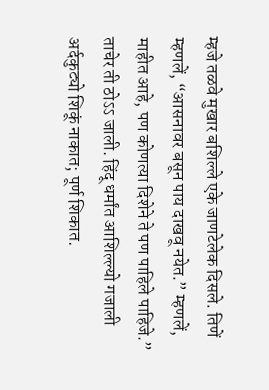म्हजे तळवे मुखार बशिल्ले एके जाणटेलेक दिसले. तिणें म्हणलें, “आसनावर बसून पाय दाखवू नयेत.” म्हणलें, माहीत आहे, पण कोणत्या दिशेने ते पण पाहिले पाहिजे.” ताचेर ती ठोऽऽ जाली. हिंदू धर्मांत आशिल्ल्यो गजाली अर्दकुट्यो शिकूं नाकात; पूर्ण शिकात.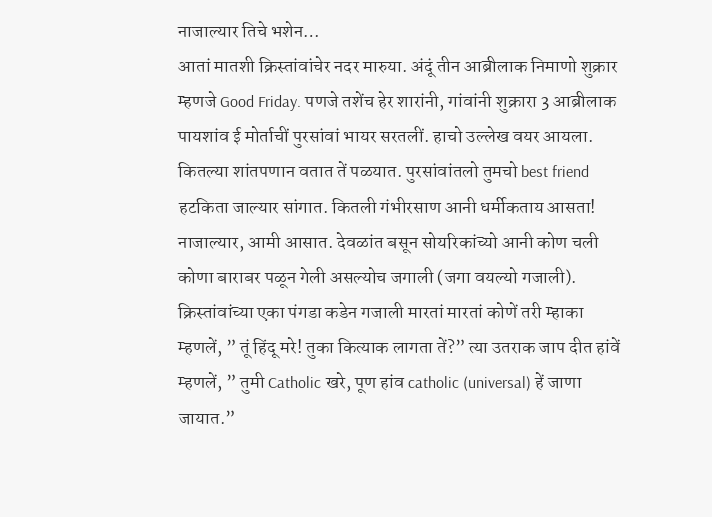नाजाल्यार तिचे भशेन…
आतां मातशी क्रिस्तांवांचेर नदर मारुया. अंदूं तीन आब्रीलाक निमाणो शुक्रार म्हणजे Good Friday. पणजे तशेंच हेर शारांनी, गांवांनी शुक्रारा 3 आब्रीलाक पायशांव ई मोर्ताचीं पुरसांवां भायर सरतलीं. हाचो उल्लेख वयर आयला. कितल्या शांतपणान वतात तें पळयात. पुरसांवांतलो तुमचो best friend हटकिता जाल्यार सांगात. कितली गंभीरसाण आनी धर्मीकताय आसता! नाजाल्यार, आमी आसात. देवळांत बसून सोयरिकांच्यो आनी कोण चली कोणा बाराबर पळून गेली असल्योच जगाली (जगा वयल्यो गजाली).
क्रिस्तांवांच्या एका पंगडा कडेन गजाली मारतां मारतां कोणें तरी म्हाका म्हणलें, ” तूं हिंदू मरे! तुका कित्याक लागता तें?” त्या उतराक जाप दीत हांवें म्हणलें, ” तुमी Catholic खरे, पूण हांव catholic (universal) हें जाणा जायात.”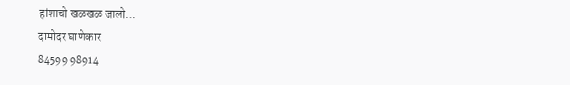हांशाचो खळखळ जालो…
दामोदर घाणेकार
84599 98914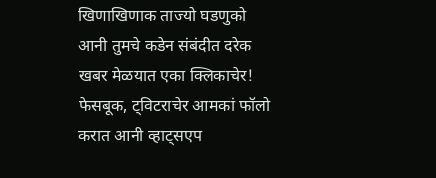खिणाखिणाक ताज्यो घडणुको आनी तुमचे कडेन संबंदीत दरेक खबर मेळयात एका क्लिकाचेर! फेसबूक, ट्विटराचेर आमकां फॉलो करात आनी व्हाट्सएप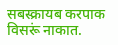सबस्क्रायब करपाक विसरूं नाकात.